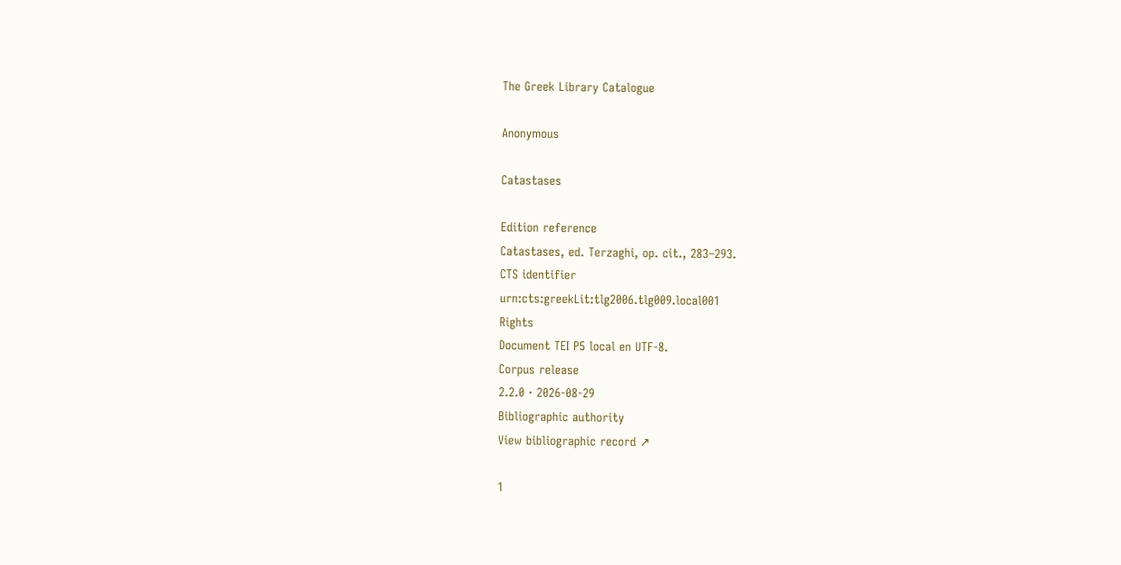The Greek Library Catalogue

Anonymous

Catastases

Edition reference
Catastases, ed. Terzaghi, op. cit., 283–293.
CTS identifier
urn:cts:greekLit:tlg2006.tlg009.local001
Rights
Document TEI P5 local en UTF-8.
Corpus release
2.2.0 · 2026-08-29
Bibliographic authority
View bibliographic record ↗

1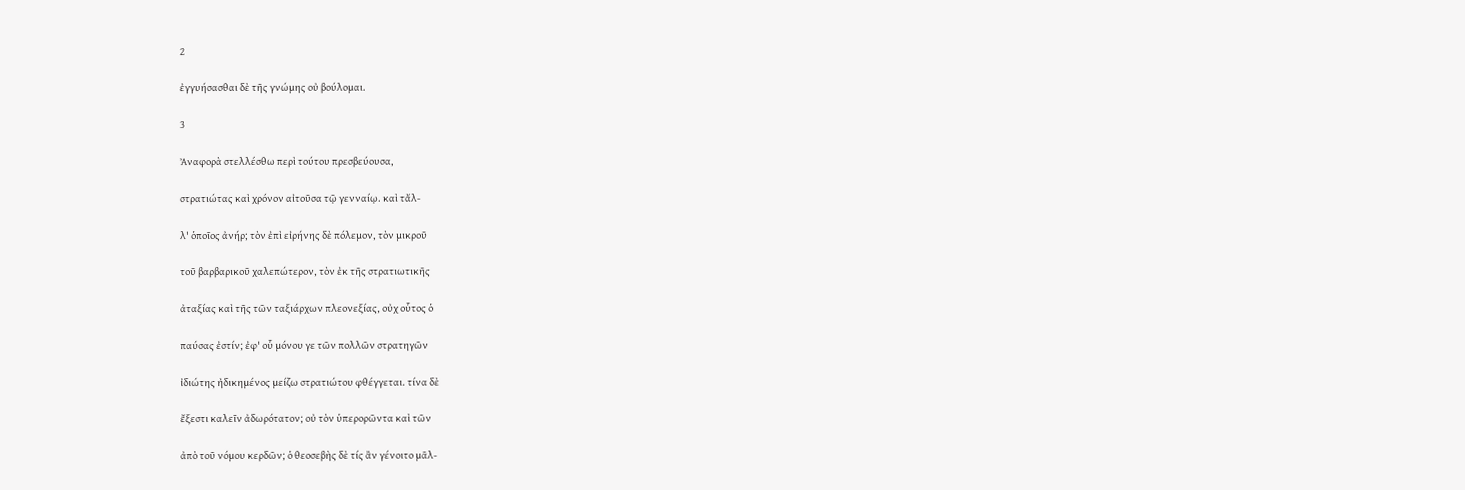2

ἐγγυήσασθαι δὲ τῆς γνώμης οὐ βούλομαι.

3

Ἀναφορὰ στελλέσθω περὶ τούτου πρεσβεύουσα,

στρατιώτας καὶ χρόνον αἰτοῦσα τῷ γενναίῳ. καὶ τἄλ-

λ' ὁποῖος ἀνήρ; τὸν ἐπὶ εἰρήνης δὲ πόλεμον, τὸν μικροῦ

τοῦ βαρβαρικοῦ χαλεπώτερον, τὸν ἐκ τῆς στρατιωτικῆς

ἀταξίας καὶ τῆς τῶν ταξιάρχων πλεονεξίας, οὐχ οὗτος ὁ

παύσας ἐστίν; ἐφ' οὗ μόνου γε τῶν πολλῶν στρατηγῶν

ἰδιώτης ἠδικημένος μείζω στρατιώτου φθέγγεται. τίνα δὲ

ἔξεστι καλεῖν ἀδωρότατον; οὐ τὸν ὑπερορῶντα καὶ τῶν

ἀπὸ τοῦ νόμου κερδῶν; ὁ θεοσεβὴς δὲ τίς ἂν γένοιτο μᾶλ-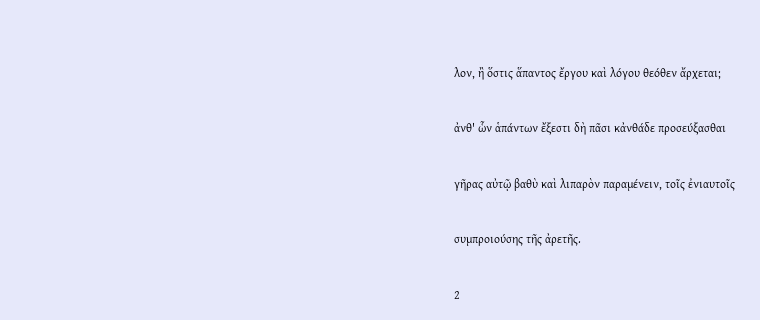λον, ἢ ὅστις ἅπαντος ἔργου καὶ λόγου θεόθεν ἄρχεται;

ἀνθ' ὧν ἁπάντων ἔξεστι δὴ πᾶσι κἀνθάδε προσεύξασθαι

γῆρας αὐτῷ βαθὺ καὶ λιπαρὸν παραμένειν, τοῖς ἐνιαυτοῖς

συμπροιούσης τῆς ἀρετῆς.

2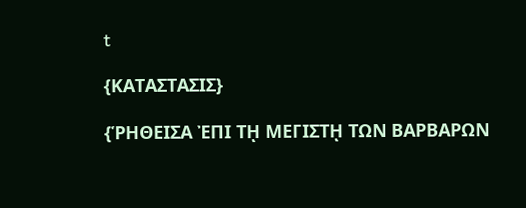t

{ΚΑΤΑΣΤΑΣΙΣ}

{ῬΗΘΕΙΣΑ ἘΠΙ Τῌ ΜΕΓΙΣΤῌ ΤΩΝ ΒΑΡΒΑΡΩΝ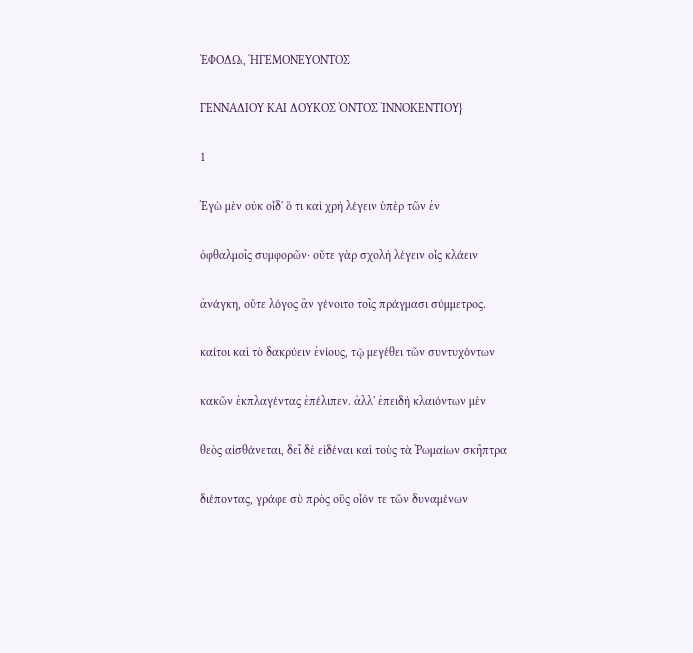ἘΦΟΔῼ, ἩΓΕΜΟΝΕΥΟΝΤΟΣ

ΓΕΝΝΑΔΙΟΥ ΚΑΙ ΔΟΥΚΟΣ ὈΝΤΟΣ ἸΝΝΟΚΕΝΤΙΟΥ}

1

Ἐγὼ μὲν οὐκ οἶδ' ὅ τι καὶ χρὴ λέγειν ὑπὲρ τῶν ἐν

ὀφθαλμοῖς συμφορῶν· οὔτε γὰρ σχολὴ λέγειν οἷς κλάειν

ἀνάγκη, οὔτε λόγος ἂν γένοιτο τοῖς πράγμασι σύμμετρος.

καίτοι καὶ τὸ δακρύειν ἐνίους, τῷ μεγέθει τῶν συντυχόντων

κακῶν ἐκπλαγέντας ἐπέλιπεν. ἀλλ' ἐπειδὴ κλαιόντων μὲν

θεὸς αἰσθάνεται, δεῖ δὲ εἰδέναι καὶ τοὺς τὰ Ῥωμαίων σκῆπτρα

διέποντας, γράφε σὺ πρὸς οὓς οἷόν τε τῶν δυναμένων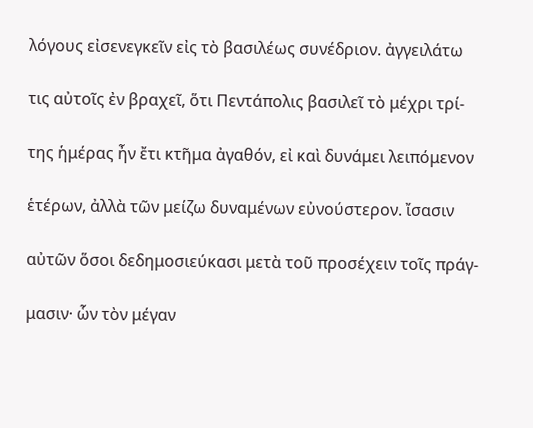λόγους εἰσενεγκεῖν εἰς τὸ βασιλέως συνέδριον. ἀγγειλάτω

τις αὐτοῖς ἐν βραχεῖ, ὅτι Πεντάπολις βασιλεῖ τὸ μέχρι τρί-

της ἡμέρας ἦν ἔτι κτῆμα ἀγαθόν, εἰ καὶ δυνάμει λειπόμενον

ἑτέρων, ἀλλὰ τῶν μείζω δυναμένων εὐνούστερον. ἴσασιν

αὐτῶν ὅσοι δεδημοσιεύκασι μετὰ τοῦ προσέχειν τοῖς πράγ-

μασιν· ὧν τὸν μέγαν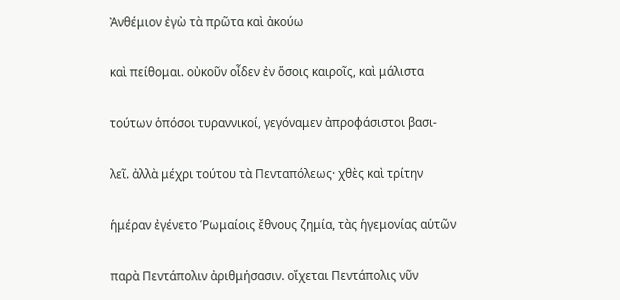Ἀνθέμιον ἐγὼ τὰ πρῶτα καὶ ἀκούω

καὶ πείθομαι. οὐκοῦν οἶδεν ἐν ὅσοις καιροῖς, καὶ μάλιστα

τούτων ὁπόσοι τυραννικοί, γεγόναμεν ἀπροφάσιστοι βασι-

λεῖ. ἀλλὰ μέχρι τούτου τὰ Πενταπόλεως· χθὲς καὶ τρίτην

ἡμέραν ἐγένετο Ῥωμαίοις ἔθνους ζημία, τὰς ἡγεμονίας αὑτῶν

παρὰ Πεντάπολιν ἀριθμήσασιν. οἴχεται Πεντάπολις νῦν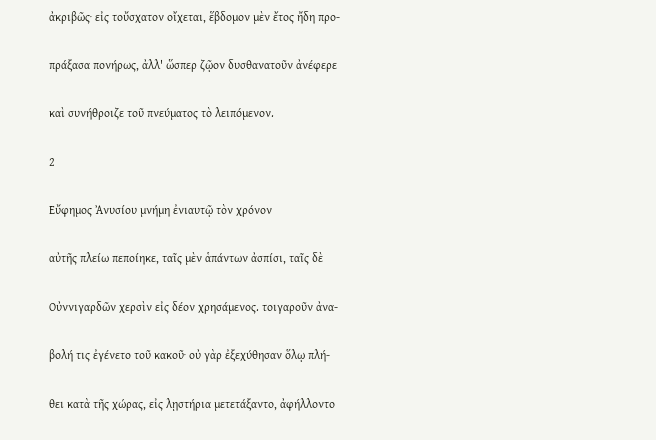ἀκριβῶς· εἰς τοὔσχατον οἴχεται, ἕβδομον μὲν ἔτος ἤδη προ-

πράξασα πονήρως, ἀλλ' ὥσπερ ζῷον δυσθανατοῦν ἀνέφερε

καὶ συνήθροιζε τοῦ πνεύματος τὸ λειπόμενον.

2

Εὔφημος Ἀνυσίου μνήμη ἐνιαυτῷ τὸν χρόνον

αὐτῆς πλείω πεποίηκε, ταῖς μὲν ἁπάντων ἀσπίσι, ταῖς δὲ

Οὐννιγαρδῶν χερσὶν εἰς δέον χρησάμενος. τοιγαροῦν ἀνα-

βολή τις ἐγένετο τοῦ κακοῦ· οὐ γὰρ ἐξεχύθησαν ὅλῳ πλή-

θει κατὰ τῆς χώρας, εἰς λῃστήρια μετετάξαντο, ἀφήλλοντο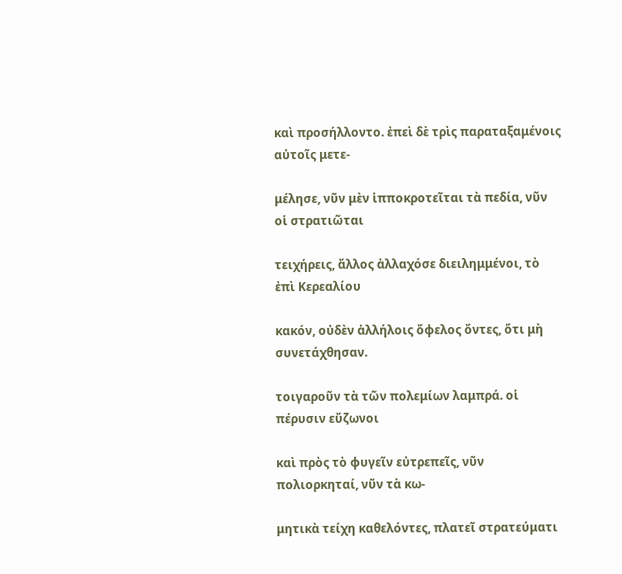καὶ προσήλλοντο. ἐπεὶ δὲ τρὶς παραταξαμένοις αὐτοῖς μετε-

μέλησε, νῦν μὲν ἱπποκροτεῖται τὰ πεδία, νῦν οἱ στρατιῶται

τειχήρεις, ἄλλος ἀλλαχόσε διειλημμένοι, τὸ ἐπὶ Κερεαλίου

κακόν, οὐδὲν ἀλλήλοις ὄφελος ὄντες, ὅτι μὴ συνετάχθησαν.

τοιγαροῦν τὰ τῶν πολεμίων λαμπρά. οἱ πέρυσιν εὔζωνοι

καὶ πρὸς τὸ φυγεῖν εὐτρεπεῖς, νῦν πολιορκηταί, νῦν τὰ κω-

μητικὰ τείχη καθελόντες, πλατεῖ στρατεύματι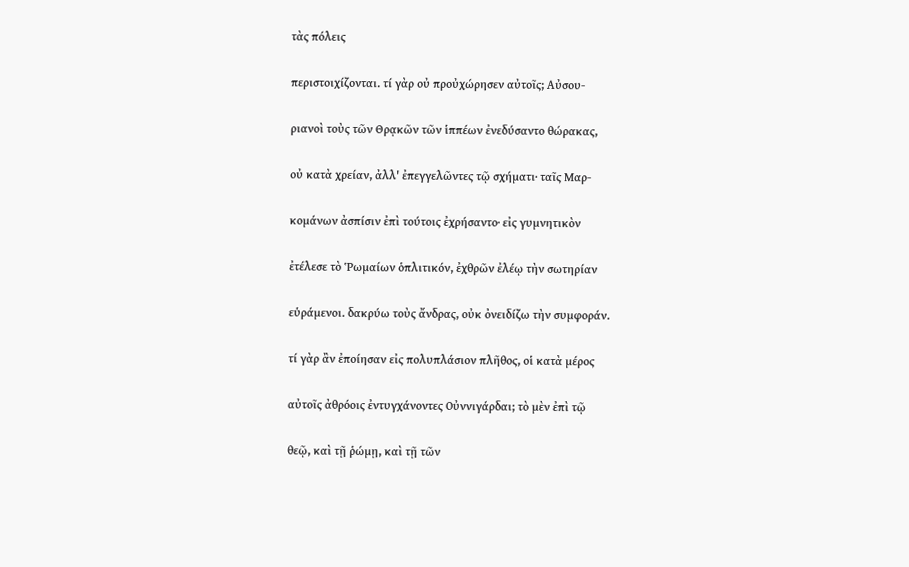τὰς πόλεις

περιστοιχίζονται. τί γὰρ οὐ προὐχώρησεν αὐτοῖς; Αὐσου-

ριανοὶ τοὺς τῶν Θρᾳκῶν τῶν ἱππέων ἐνεδύσαντο θώρακας,

οὐ κατὰ χρείαν, ἀλλ' ἐπεγγελῶντες τῷ σχήματι· ταῖς Μαρ-

κομάνων ἀσπίσιν ἐπὶ τούτοις ἐχρήσαντο· εἰς γυμνητικὸν

ἐτέλεσε τὸ Ῥωμαίων ὁπλιτικόν, ἐχθρῶν ἐλέῳ τὴν σωτηρίαν

εὑράμενοι. δακρύω τοὺς ἄνδρας, οὐκ ὀνειδίζω τὴν συμφοράν.

τί γὰρ ἂν ἐποίησαν εἰς πολυπλάσιον πλῆθος, οἱ κατὰ μέρος

αὐτοῖς ἀθρόοις ἐντυγχάνοντες Οὐννιγάρδαι; τὸ μὲν ἐπὶ τῷ

θεῷ, καὶ τῇ ῥώμῃ, καὶ τῇ τῶν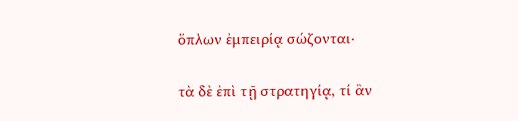ὅπλων ἐμπειρίᾳ σώζονται·

τὰ δὲ ἐπὶ τῇ στρατηγίᾳ, τί ἂν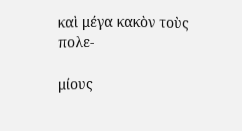καὶ μέγα κακὸν τοὺς πολε-

μίους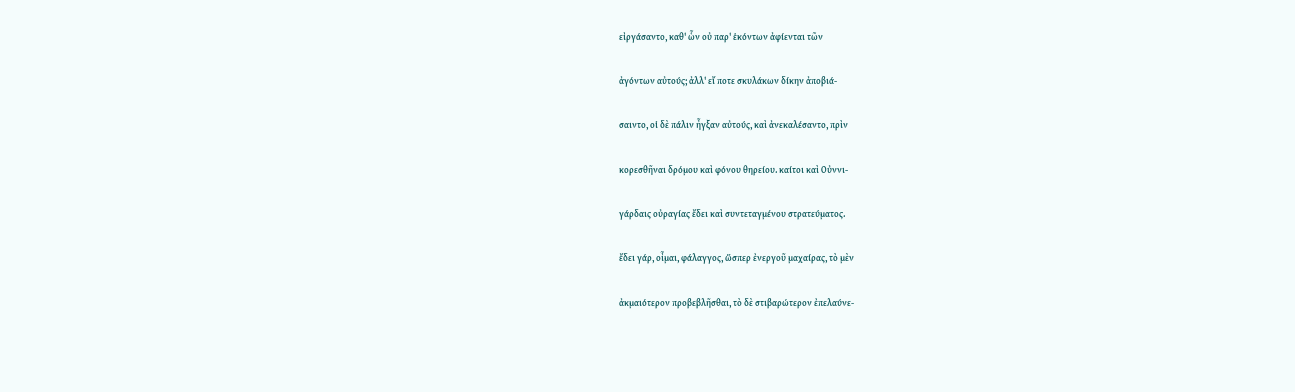εἰργάσαντο, καθ' ὧν οὐ παρ' ἑκόντων ἀφίενται τῶν

ἀγόντων αὐτούς; ἀλλ' εἴ ποτε σκυλάκων δίκην ἀποβιά-

σαιντο, οἱ δὲ πάλιν ἦγξαν αὐτούς, καὶ ἀνεκαλέσαντο, πρὶν

κορεσθῆναι δρόμου καὶ φόνου θηρείου. καίτοι καὶ Οὐννι-

γάρδαις οὐραγίας ἔδει καὶ συντεταγμένου στρατεύματος.

ἔδει γάρ, οἶμαι, φάλαγγος, ὥσπερ ἐνεργοῦ μαχαίρας, τὸ μὲν

ἀκμαιότερον προβεβλῆσθαι, τὸ δὲ στιβαρώτερον ἐπελαύνε-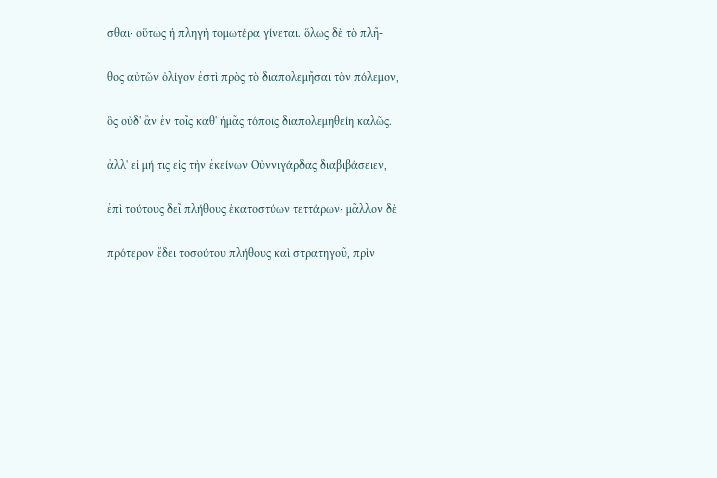σθαι· οὕτως ἡ πληγὴ τομωτέρα γίνεται. ὅλως δὲ τὸ πλῆ-

θος αὐτῶν ὀλίγον ἐστὶ πρὸς τὸ διαπολεμῆσαι τὸν πόλεμον,

ὃς οὐδ' ἂν ἐν τοῖς καθ' ἡμᾶς τόποις διαπολεμηθείη καλῶς.

ἀλλ' εἰ μή τις εἰς τὴν ἐκείνων Οὐννιγάρδας διαβιβάσειεν,

ἐπὶ τούτους δεῖ πλήθους ἑκατοστύων τεττάρων· μᾶλλον δὲ

πρότερον ἔδει τοσούτου πλήθους καὶ στρατηγοῦ, πρὶν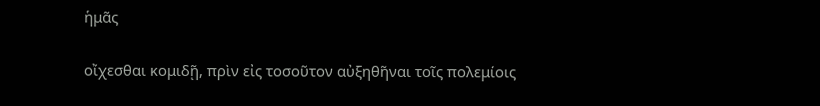ἡμᾶς

οἴχεσθαι κομιδῇ, πρὶν εἰς τοσοῦτον αὐξηθῆναι τοῖς πολεμίοις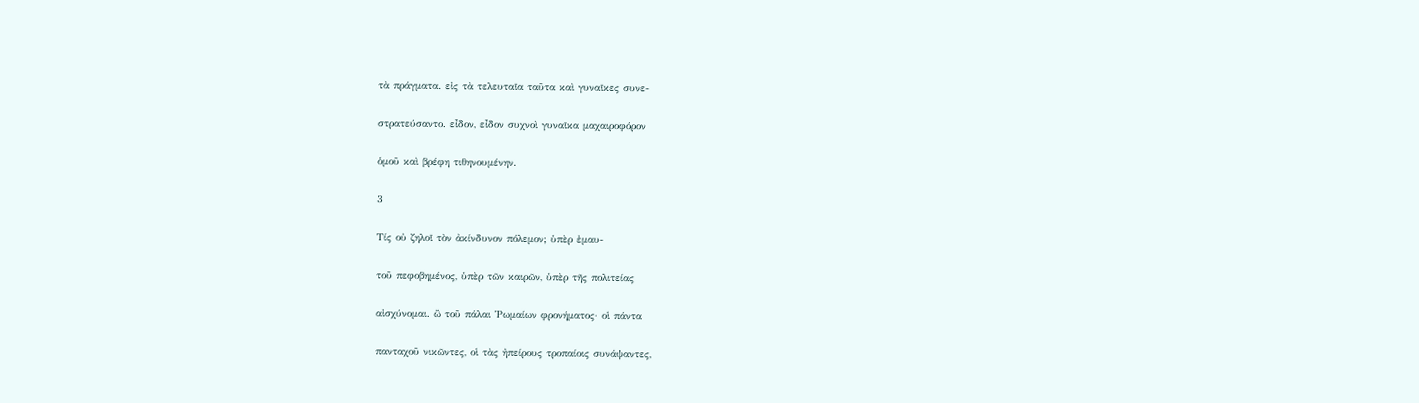τὰ πράγματα. εἰς τὰ τελευταῖα ταῦτα καὶ γυναῖκες συνε-

στρατεύσαντο. εἶδον, εἶδον συχνοὶ γυναῖκα μαχαιροφόρον

ὁμοῦ καὶ βρέφη τιθηνουμένην.

3

Τίς οὐ ζηλοῖ τὸν ἀκίνδυνον πόλεμον; ὑπὲρ ἐμαυ-

τοῦ πεφοβημένος, ὑπὲρ τῶν καιρῶν, ὑπὲρ τῆς πολιτείας

αἰσχύνομαι. ὢ τοῦ πάλαι Ῥωμαίων φρονήματος· οἱ πάντα

πανταχοῦ νικῶντες, οἱ τὰς ἠπείρους τροπαίοις συνάψαντες,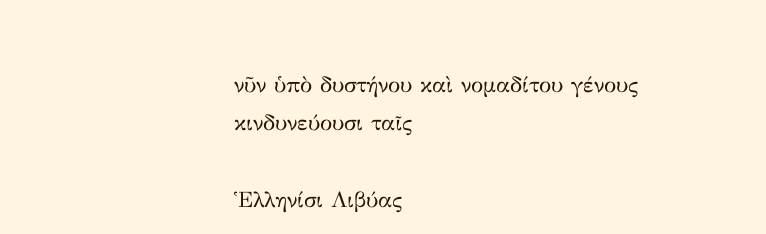νῦν ὑπὸ δυστήνου καὶ νομαδίτου γένους κινδυνεύουσι ταῖς

Ἑλληνίσι Λιβύας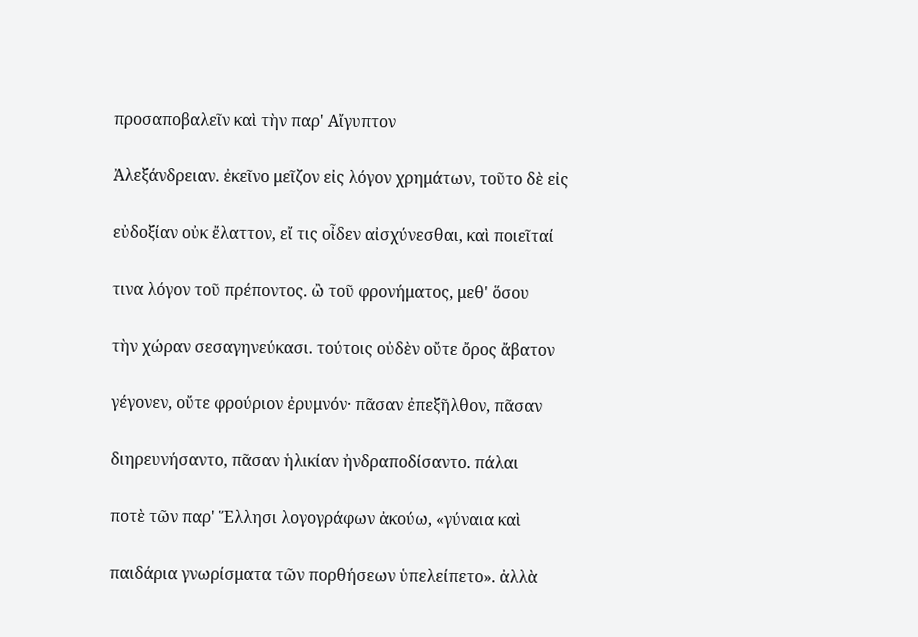προσαποβαλεῖν καὶ τὴν παρ' Αἴγυπτον

Ἀλεξάνδρειαν. ἐκεῖνο μεῖζον εἰς λόγον χρημάτων, τοῦτο δὲ εἰς

εὐδοξίαν οὐκ ἔλαττον, εἴ τις οἶδεν αἰσχύνεσθαι, καὶ ποιεῖταί

τινα λόγον τοῦ πρέποντος. ὢ τοῦ φρονήματος, μεθ' ὅσου

τὴν χώραν σεσαγηνεύκασι. τούτοις οὐδὲν οὔτε ὄρος ἄβατον

γέγονεν, οὔτε φρούριον ἐρυμνόν· πᾶσαν ἐπεξῆλθον, πᾶσαν

διηρευνήσαντο, πᾶσαν ἡλικίαν ἠνδραποδίσαντο. πάλαι

ποτὲ τῶν παρ' Ἕλλησι λογογράφων ἀκούω, «γύναια καὶ

παιδάρια γνωρίσματα τῶν πορθήσεων ὑπελείπετο». ἀλλὰ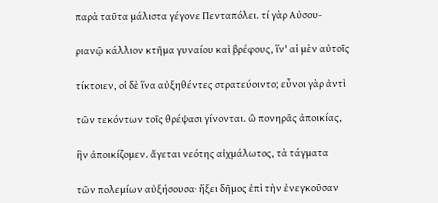παρὰ ταῦτα μάλιστα γέγονε Πενταπόλει. τί γὰρ Αὐσου-

ριανῷ κάλλιον κτῆμα γυναίου καὶ βρέφους, ἵν' αἱ μὲν αὐτοῖς

τίκτοιεν, οἱ δὲ ἵνα αὐξηθέντες στρατεύοιντο; εὖνοι γὰρ ἀντὶ

τῶν τεκόντων τοῖς θρέψασι γίνονται. ὢ πονηρᾶς ἀποικίας,

ἣν ἀποικίζομεν. ἄγεται νεότης αἰχμάλωτος, τὰ τάγματα

τῶν πολεμίων αὐξήσουσα· ἥξει δῆμος ἐπὶ τὴν ἐνεγκοῦσαν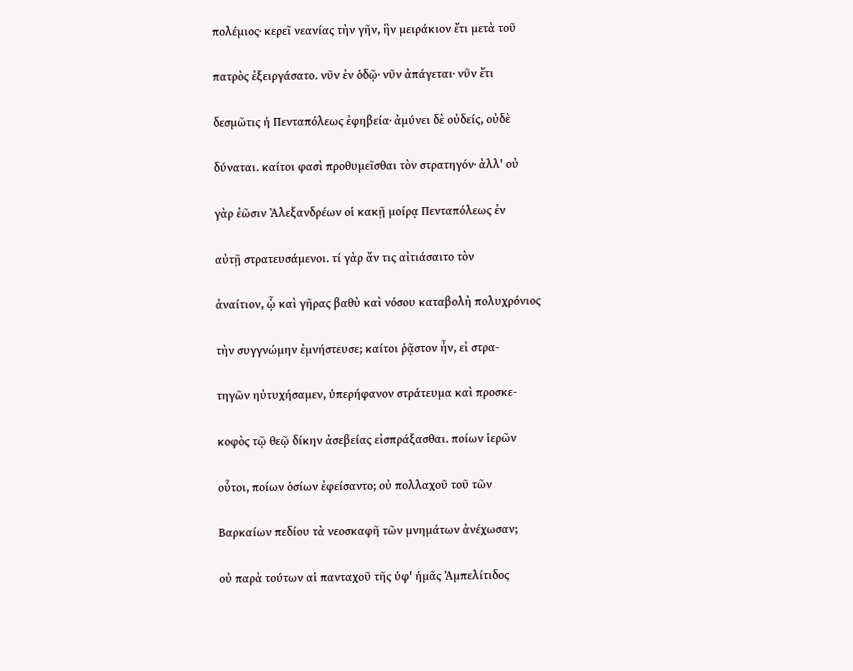πολέμιος· κερεῖ νεανίας τὴν γῆν, ἣν μειράκιον ἔτι μετὰ τοῦ

πατρὸς ἐξειργάσατο. νῦν ἐν ὁδῷ· νῦν ἀπάγεται· νῦν ἔτι

δεσμῶτις ἡ Πενταπόλεως ἐφηβεία· ἀμύνει δὲ οὐδείς, οὐδὲ

δύναται. καίτοι φασὶ προθυμεῖσθαι τὸν στρατηγόν· ἀλλ' οὐ

γὰρ ἐῶσιν Ἀλεξανδρέων οἱ κακῇ μοίρᾳ Πενταπόλεως ἐν

αὐτῇ στρατευσάμενοι. τί γὰρ ἄν τις αἰτιάσαιτο τὸν

ἀναίτιον, ᾧ καὶ γῆρας βαθὺ καὶ νόσου καταβολὴ πολυχρόνιος

τὴν συγγνώμην ἐμνήστευσε; καίτοι ῥᾷστον ἦν, εἰ στρα-

τηγῶν ηὐτυχήσαμεν, ὑπερήφανον στράτευμα καὶ προσκε-

κοφὸς τῷ θεῷ δίκην ἀσεβείας εἰσπράξασθαι. ποίων ἱερῶν

οὗτοι, ποίων ὁσίων ἐφείσαντο; οὐ πολλαχοῦ τοῦ τῶν

Βαρκαίων πεδίου τὰ νεοσκαφῆ τῶν μνημάτων ἀνέχωσαν;

οὐ παρὰ τούτων αἱ πανταχοῦ τῆς ὑφ' ἡμᾶς Ἀμπελίτιδος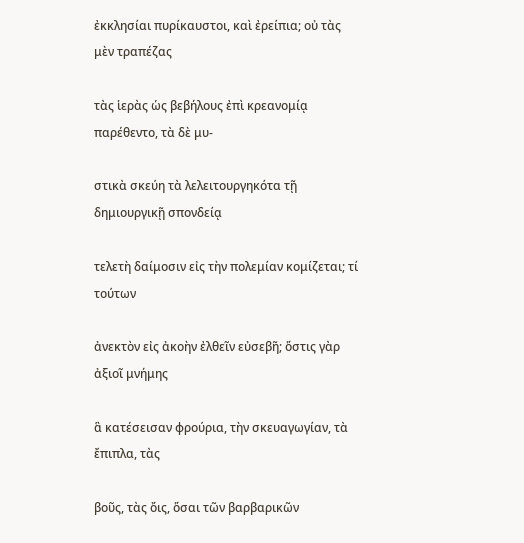ἐκκλησίαι πυρίκαυστοι, καὶ ἐρείπια; οὐ τὰς μὲν τραπέζας

τὰς ἱερὰς ὡς βεβήλους ἐπὶ κρεανομίᾳ παρέθεντο, τὰ δὲ μυ-

στικὰ σκεύη τὰ λελειτουργηκότα τῇ δημιουργικῇ σπονδείᾳ

τελετὴ δαίμοσιν εἰς τὴν πολεμίαν κομίζεται; τί τούτων

ἀνεκτὸν εἰς ἀκοὴν ἐλθεῖν εὐσεβῆ; ὅστις γὰρ ἀξιοῖ μνήμης

ἃ κατέσεισαν φρούρια, τὴν σκευαγωγίαν, τὰ ἔπιπλα, τὰς

βοῦς, τὰς ὄις, ὅσαι τῶν βαρβαρικῶν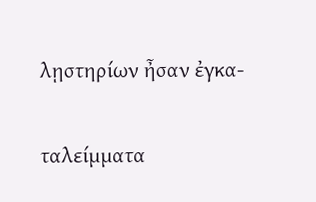λῃστηρίων ἦσαν ἐγκα-

ταλείμματα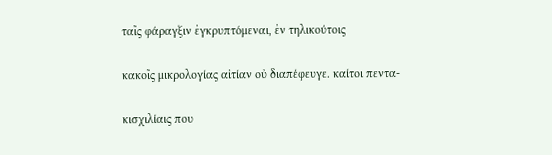ταῖς φάραγξιν ἐγκρυπτόμεναι, ἐν τηλικούτοις

κακοῖς μικρολογίας αἰτίαν οὐ διαπέφευγε. καίτοι πεντα-

κισχιλίαις που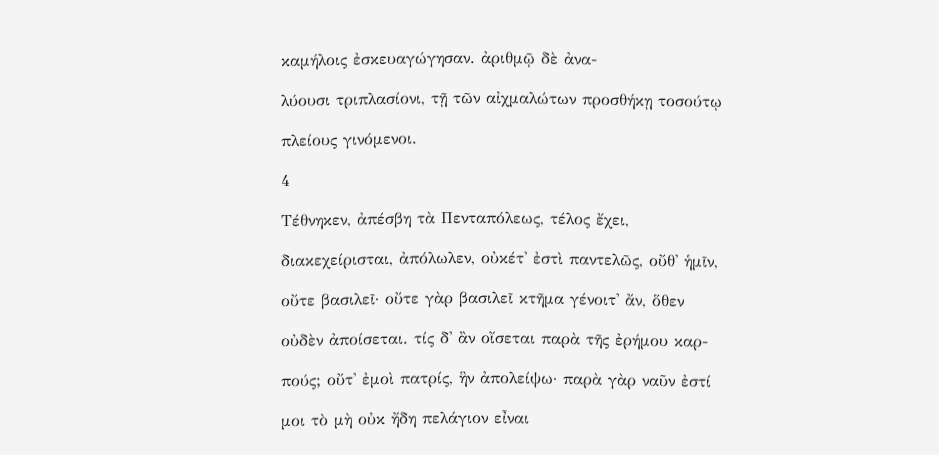καμήλοις ἐσκευαγώγησαν. ἀριθμῷ δὲ ἀνα-

λύουσι τριπλασίονι, τῇ τῶν αἰχμαλώτων προσθήκῃ τοσούτῳ

πλείους γινόμενοι.

4

Τέθνηκεν, ἀπέσβη τὰ Πενταπόλεως, τέλος ἔχει,

διακεχείρισται, ἀπόλωλεν, οὐκέτ' ἐστὶ παντελῶς, οὔθ' ἡμῖν,

οὔτε βασιλεῖ· οὔτε γὰρ βασιλεῖ κτῆμα γένοιτ' ἄν, ὅθεν

οὐδὲν ἀποίσεται. τίς δ' ἂν οἴσεται παρὰ τῆς ἐρήμου καρ-

πούς; οὔτ' ἐμοὶ πατρίς, ἣν ἀπολείψω· παρὰ γὰρ ναῦν ἐστί

μοι τὸ μὴ οὐκ ἤδη πελάγιον εἶναι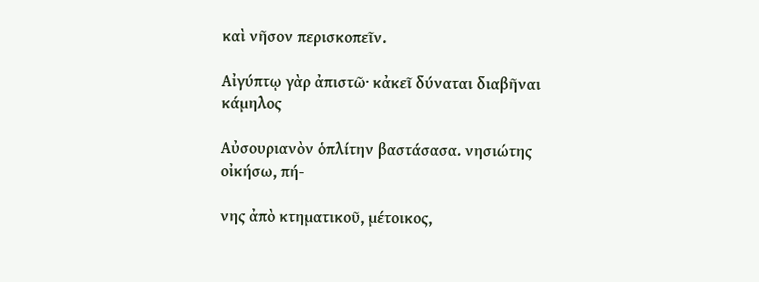καὶ νῆσον περισκοπεῖν.

Αἰγύπτῳ γὰρ ἀπιστῶ· κἀκεῖ δύναται διαβῆναι κάμηλος

Αὐσουριανὸν ὁπλίτην βαστάσασα. νησιώτης οἰκήσω, πή-

νης ἀπὸ κτηματικοῦ, μέτοικος,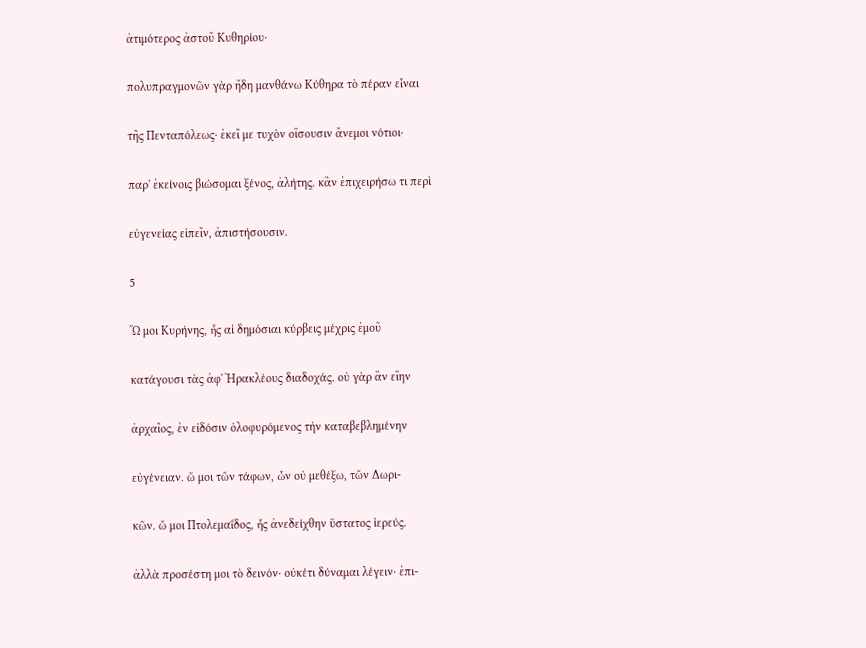ἀτιμότερος ἀστοῦ Κυθηρίου·

πολυπραγμονῶν γὰρ ἤδη μανθάνω Κύθηρα τὸ πέραν εἶναι

τῆς Πενταπόλεως· ἐκεῖ με τυχὸν οἴσουσιν ἄνεμοι νότιοι·

παρ' ἐκείνοις βιώσομαι ξένος, ἀλήτης. κἂν ἐπιχειρήσω τι περὶ

εὐγενείας εἰπεῖν, ἀπιστήσουσιν.

5

Ὤ μοι Κυρήνης, ἧς αἱ δημόσιαι κύρβεις μέχρις ἐμοῦ

κατάγουσι τὰς ἀφ' Ἡρακλέους διαδοχάς. οὐ γὰρ ἂν εἴην

ἀρχαῖος, ἐν εἰδόσιν ὀλοφυρόμενος τὴν καταβεβλημένην

εὐγένειαν. ὤ μοι τῶν τάφων, ὧν οὐ μεθέξω, τῶν Δωρι-

κῶν. ὤ μοι Πτολεμαΐδος, ἧς ἀνεδείχθην ὕστατος ἱερεύς.

ἀλλὰ προσέστη μοι τὸ δεινόν· οὐκέτι δύναμαι λέγειν· ἐπι-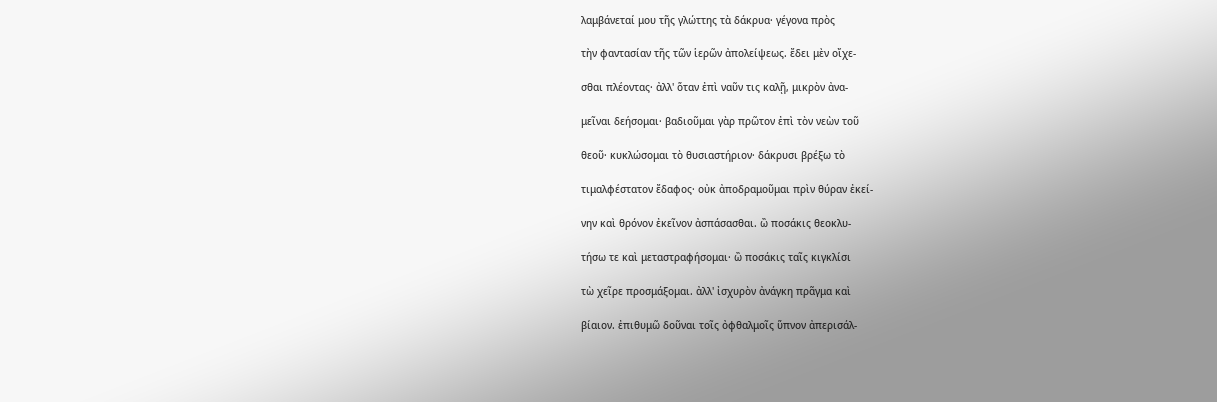λαμβάνεταί μου τῆς γλώττης τὰ δάκρυα· γέγονα πρὸς

τὴν φαντασίαν τῆς τῶν ἱερῶν ἀπολείψεως. ἔδει μὲν οἴχε-

σθαι πλέοντας· ἀλλ' ὅταν ἐπὶ ναῦν τις καλῇ, μικρὸν ἀνα-

μεῖναι δεήσομαι· βαδιοῦμαι γὰρ πρῶτον ἐπὶ τὸν νεὼν τοῦ

θεοῦ· κυκλώσομαι τὸ θυσιαστήριον· δάκρυσι βρέξω τὸ

τιμαλφέστατον ἔδαφος· οὐκ ἀποδραμοῦμαι πρὶν θύραν ἐκεί-

νην καὶ θρόνον ἐκεῖνον ἀσπάσασθαι. ὢ ποσάκις θεοκλυ-

τήσω τε καὶ μεταστραφήσομαι· ὢ ποσάκις ταῖς κιγκλίσι

τὼ χεῖρε προσμάξομαι. ἀλλ' ἰσχυρὸν ἀνάγκη πρᾶγμα καὶ

βίαιον. ἐπιθυμῶ δοῦναι τοῖς ὀφθαλμοῖς ὕπνον ἀπερισάλ-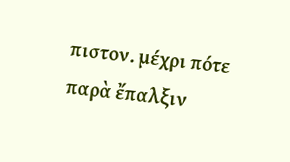πιστον. μέχρι πότε παρὰ ἔπαλξιν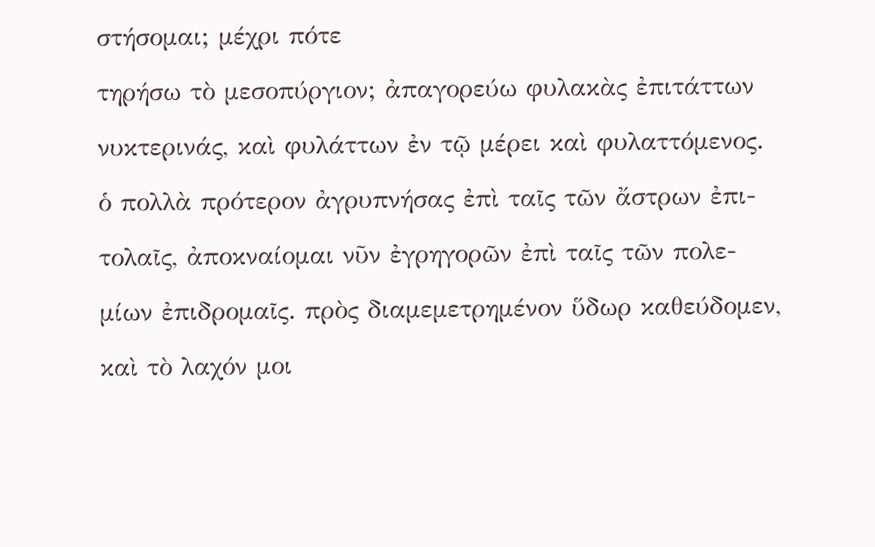στήσομαι; μέχρι πότε

τηρήσω τὸ μεσοπύργιον; ἀπαγορεύω φυλακὰς ἐπιτάττων

νυκτερινάς, καὶ φυλάττων ἐν τῷ μέρει καὶ φυλαττόμενος.

ὁ πολλὰ πρότερον ἀγρυπνήσας ἐπὶ ταῖς τῶν ἄστρων ἐπι-

τολαῖς, ἀποκναίομαι νῦν ἐγρηγορῶν ἐπὶ ταῖς τῶν πολε-

μίων ἐπιδρομαῖς. πρὸς διαμεμετρημένον ὕδωρ καθεύδομεν,

καὶ τὸ λαχόν μοι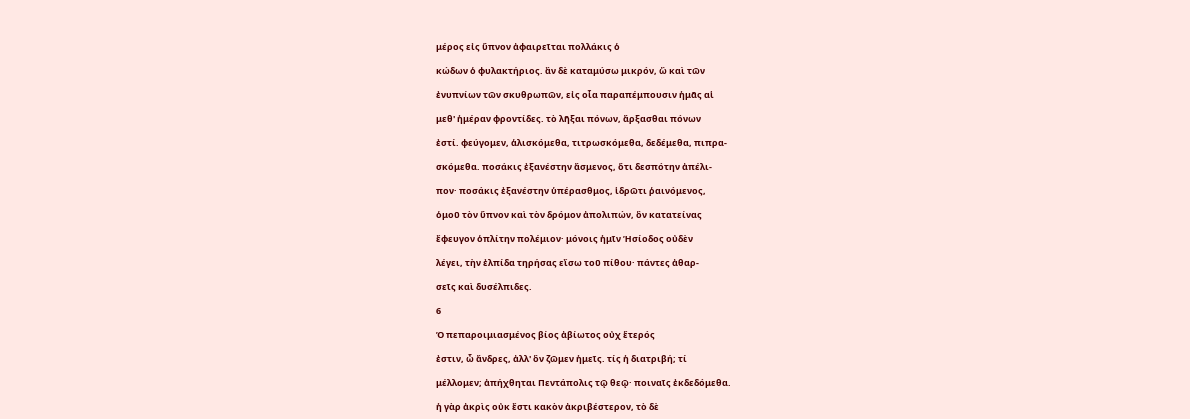μέρος εἰς ὕπνον ἀφαιρεῖται πολλάκις ὁ

κώδων ὁ φυλακτήριος. ἂν δὲ καταμύσω μικρόν, ὢ καὶ τῶν

ἐνυπνίων τῶν σκυθρωπῶν, εἰς οἷα παραπέμπουσιν ἡμᾶς αἱ

μεθ' ἡμέραν φροντίδες. τὸ λῆξαι πόνων, ἄρξασθαι πόνων

ἐστί. φεύγομεν, ἁλισκόμεθα, τιτρωσκόμεθα, δεδέμεθα, πιπρα-

σκόμεθα. ποσάκις ἐξανέστην ἄσμενος, ὅτι δεσπότην ἀπέλι-

πον· ποσάκις ἐξανέστην ὑπέρασθμος, ἱδρῶτι ῥαινόμενος,

ὁμοῦ τὸν ὕπνον καὶ τὸν δρόμον ἀπολιπών, ὃν κατατείνας

ἔφευγον ὁπλίτην πολέμιον· μόνοις ἡμῖν Ἡσίοδος οὐδὲν

λέγει, τὴν ἐλπίδα τηρήσας εἴσω τοῦ πίθου· πάντες ἀθαρ-

σεῖς καὶ δυσέλπιδες.

6

Ὁ πεπαροιμιασμένος βίος ἀβίωτος οὐχ ἕτερός

ἐστιν, ὦ ἄνδρες, ἀλλ' ὃν ζῶμεν ἡμεῖς. τίς ἡ διατριβή; τί

μέλλομεν; ἀπήχθηται Πεντάπολις τῷ θεῷ· ποιναῖς ἐκδεδόμεθα.

ἡ γὰρ ἀκρὶς οὐκ ἔστι κακὸν ἀκριβέστερον, τὸ δὲ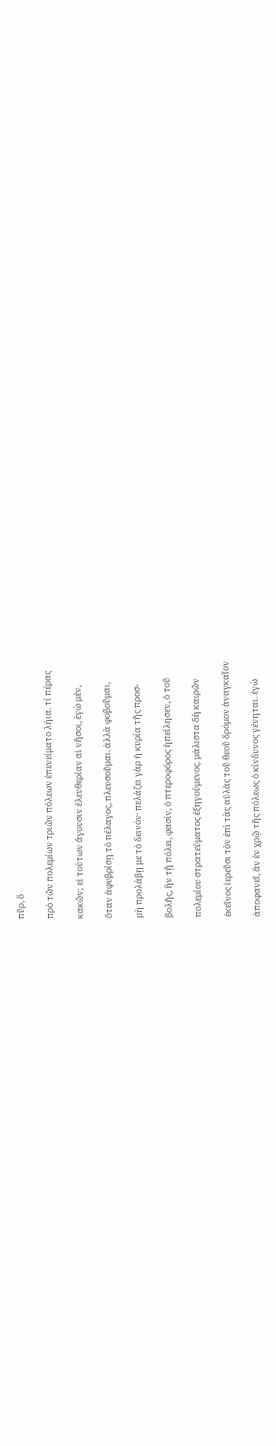πῦρ, ὃ

πρὸ τῶν πολεμίων τριῶν πόλεων ἐπενείματο λήια. τί πέρας

κακῶν; εἰ τούτων ἄγουσιν ἐλευθερίαν αἱ νῆσοι, ἐγὼ μέν,

ὅταν ἀφυβρίσῃ τὸ πέλαγος, πλευσοῦμαι. ἀλλὰ φοβοῦμαι,

μὴ προλάβῃ με τὸ δεινόν· πελάζει γὰρ ἡ κυρία τῆς προσ-

βολῆς, ἣν τῇ πόλει, φασίν, ὁ πτεροφόρος ἠπείλησεν, ὁ τοῦ

πολεμίου στρατεύματος ἐξηγούμενος. μάλιστα δὴ καιρῶν

ἐκεῖνος ἱερεῦσι τὸν ἐπὶ τὰς αὐλὰς τοῦ θεοῦ δρόμον ἀναγκαῖον

ἀποφανεῖ, ἂν ἐν χρῷ τῆς πόλεως ὁ κίνδυνος γένηται. ἐγὼ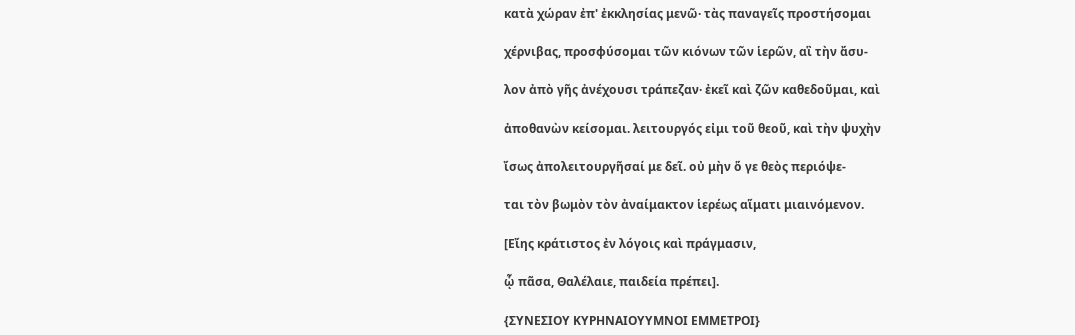κατὰ χώραν ἐπ' ἐκκλησίας μενῶ· τὰς παναγεῖς προστήσομαι

χέρνιβας, προσφύσομαι τῶν κιόνων τῶν ἱερῶν, αἳ τὴν ἄσυ-

λον ἀπὸ γῆς ἀνέχουσι τράπεζαν· ἐκεῖ καὶ ζῶν καθεδοῦμαι, καὶ

ἀποθανὼν κείσομαι. λειτουργός εἰμι τοῦ θεοῦ, καὶ τὴν ψυχὴν

ἴσως ἀπολειτουργῆσαί με δεῖ. οὐ μὴν ὅ γε θεὸς περιόψε-

ται τὸν βωμὸν τὸν ἀναίμακτον ἱερέως αἵματι μιαινόμενον.

[Εἴης κράτιστος ἐν λόγοις καὶ πράγμασιν,

ᾧ πᾶσα, Θαλέλαιε, παιδεία πρέπει].

{ΣΥΝΕΣΙΟΥ ΚΥΡΗΝΑΙΟΥΥΜΝΟΙ ΕΜΜΕΤΡΟΙ}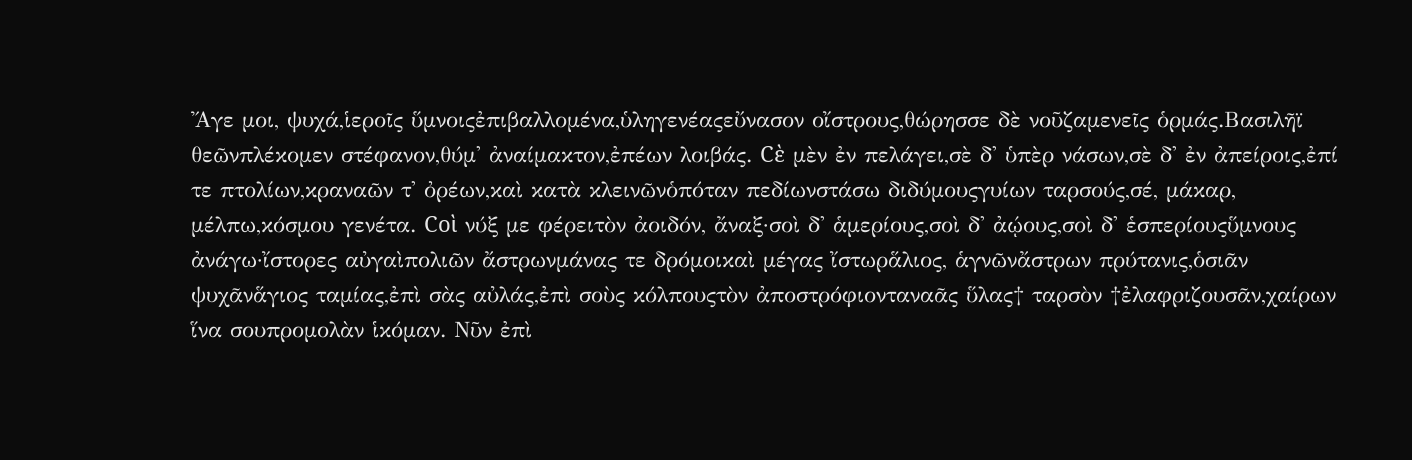Ἄγε μοι, ψυχά,ἱεροῖς ὕμνοιςἐπιβαλλομένα,ὑληγενέαςεὔνασον οἴστρους,θώρησσε δὲ νοῦζαμενεῖς ὁρμάς.Βασιλῆϊ θεῶνπλέκομεν στέφανον,θύμ' ἀναίμακτον,ἐπέων λοιβάς. Ϲὲ μὲν ἐν πελάγει,σὲ δ' ὑπὲρ νάσων,σὲ δ' ἐν ἀπείροις,ἐπί τε πτολίων,κραναῶν τ' ὀρέων,καὶ κατὰ κλεινῶνὁπόταν πεδίωνστάσω διδύμουςγυίων ταρσούς,σέ, μάκαρ, μέλπω,κόσμου γενέτα. Ϲοὶ νύξ με φέρειτὸν ἀοιδόν, ἄναξ·σοὶ δ' ἁμερίους,σοὶ δ' ἀῴους,σοὶ δ' ἑσπερίουςὕμνους ἀνάγω·ἴστορες αὐγαὶπολιῶν ἄστρωνμάνας τε δρόμοικαὶ μέγας ἴστωρἅλιος, ἁγνῶνἄστρων πρύτανις,ὁσιᾶν ψυχᾶνἅγιος ταμίας,ἐπὶ σὰς αὐλάς,ἐπὶ σοὺς κόλπουςτὸν ἀποστρόφιονταναᾶς ὕλας† ταρσὸν †ἐλαφριζουσᾶν,χαίρων ἵνα σουπρομολὰν ἱκόμαν. Νῦν ἐπὶ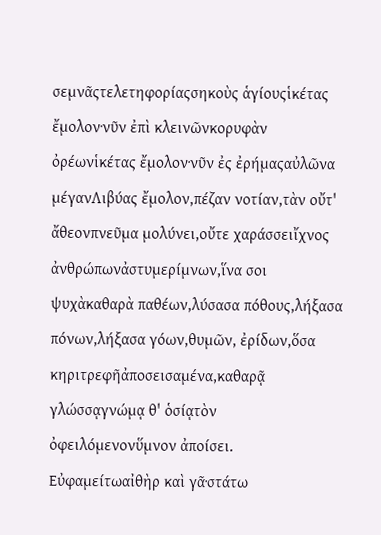σεμνᾶςτελετηφορίαςσηκοὺς ἁγίουςἱκέτας ἔμολον·νῦν ἐπὶ κλεινῶνκορυφὰν ὀρέωνἱκέτας ἔμολον·νῦν ἐς ἐρήμαςαὐλῶνα μέγανΛιβύας ἔμολον,πέζαν νοτίαν,τὰν οὔτ' ἄθεονπνεῦμα μολύνει,οὔτε χαράσσειἴχνος ἀνθρώπωνἀστυμερίμνων,ἵνα σοι ψυχὰκαθαρὰ παθέων,λύσασα πόθους,λήξασα πόνων,λήξασα γόων,θυμῶν, ἐρίδων,ὅσα κηριτρεφῆἀποσεισαμένα,καθαρᾷ γλώσσᾳγνώμᾳ θ' ὁσίᾳτὸν ὀφειλόμενονὕμνον ἀποίσει. Εὐφαμείτωαἰθὴρ καὶ γᾶ·στάτω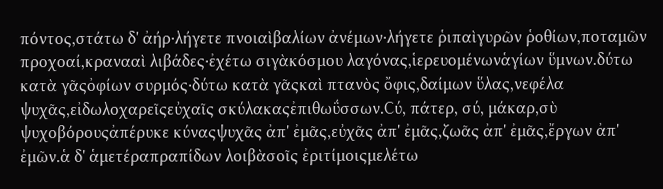πόντος,στάτω δ' ἀήρ·λήγετε πνοιαὶβαλίων ἀνέμων·λήγετε ῥιπαὶγυρῶν ῥοθίων,ποταμῶν προχοαί,κρανααὶ λιβάδες·ἐχέτω σιγὰκόσμου λαγόνας,ἱερευομένωνἁγίων ὕμνων.δύτω κατὰ γᾶςὀφίων συρμός·δύτω κατὰ γᾶςκαὶ πτανὸς ὄφις,δαίμων ὕλας,νεφέλα ψυχᾶς,εἰδωλοχαρεῖςεὐχαῖς σκύλακαςἐπιθωΰσσων.Ϲύ, πάτερ, σύ, μάκαρ,σὺ ψυχοβόρουςἀπέρυκε κύναςψυχᾶς ἀπ' ἐμᾶς,εὐχᾶς ἀπ' ἐμᾶς,ζωᾶς ἀπ' ἐμᾶς,ἔργων ἀπ' ἐμῶν.ἁ δ' ἁμετέραπραπίδων λοιβὰσοῖς ἐριτίμοιςμελέτω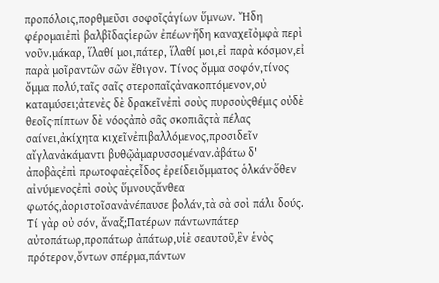προπόλοις,πορθμεῦσι σοφοῖςἁγίων ὕμνων. Ἤδη φέρομαιἐπὶ βαλβῖδαςἱερῶν ἐπέων·ἤδη καναχεῖὀμφὰ περὶ νοῦν.μάκαρ, ἵλαθί μοι,πάτερ, ἵλαθί μοι,εἰ παρὰ κόσμον,εἰ παρὰ μοῖραντῶν σῶν ἔθιγον. Τίνος ὄμμα σοφόν,τίνος ὄμμα πολύ,ταῖς σαῖς στεροπαῖςἀνακοπτόμενον,οὐ καταμύσει;ἀτενὲς δὲ δρακεῖνἐπὶ σοὺς πυρσοὺςθέμις οὐδὲ θεοῖς·πίπτων δὲ νόοςἀπὸ σᾶς σκοπιᾶςτὰ πέλας σαίνει,ἀκίχητα κιχεῖνἐπιβαλλόμενος,προσιδεῖν αἴγλανἀκάμαντι βυθῷἀμαρυσσομέναν.ἀβάτω δ' ἀποβὰςἐπὶ πρωτοφαὲςεἶδος ἐρείδειὄμματος ὁλκάν·ὅθεν αἰνύμενοςἐπὶ σοὺς ὕμνουςἄνθεα φωτός,ἀοριστοῖσανἀνέπαυσε βολάν,τὰ σὰ σοὶ πάλι δούς. Τί γὰρ οὐ σόν, ἄναξ;Πατέρων πάντωνπάτερ αὐτοπάτωρ,προπάτωρ ἀπάτωρ,υἱὲ σεαυτοῦ,ἓν ἑνὸς πρότερον,ὄντων σπέρμα,πάντων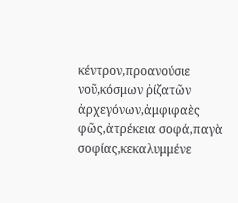κέντρον,προανούσιε νοῦ,κόσμων ῥίζατῶν ἀρχεγόνων,ἀμφιφαὲς φῶς,ἀτρέκεια σοφά,παγὰ σοφίας,κεκαλυμμένε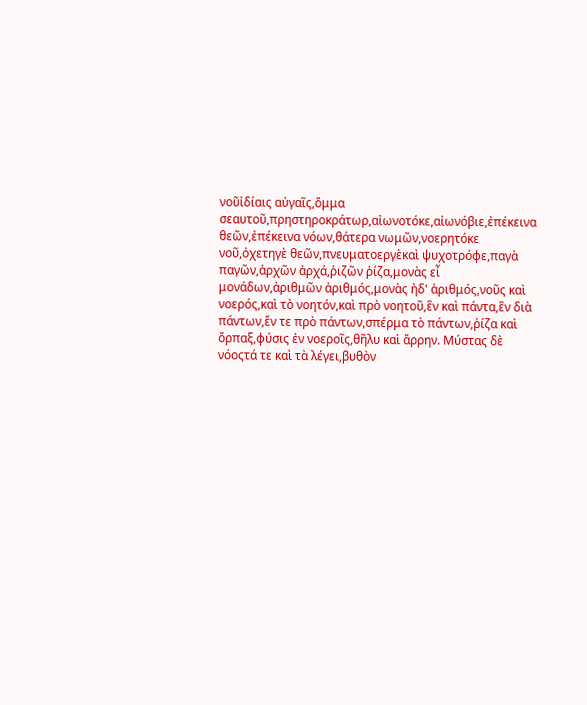νοῦἰδίαις αὐγαῖς,ὄμμα σεαυτοῦ,πρηστηροκράτωρ,αἰωνοτόκε,αἰωνόβιε,ἐπέκεινα θεῶν,ἐπέκεινα νόων,θάτερα νωμῶν,νοερητόκε νοῦ,ὀχετηγὲ θεῶν,πνευματοεργὲκαὶ ψυχοτρόφε,παγὰ παγῶν,ἀρχῶν ἀρχά,ῥιζῶν ῥίζα,μονὰς εἶ μονάδων,ἀριθμῶν ἀριθμός,μονὰς ἠδ' ἀριθμός,νοῦς καὶ νοερός,καὶ τὸ νοητόν,καὶ πρὸ νοητοῦ,ἓν καὶ πάντα,ἓν διὰ πάντων,ἕν τε πρὸ πάντων,σπέρμα τὸ πάντων,ῥίζα καὶ ὄρπαξ,φύσις ἐν νοεροῖς,θῆλυ καὶ ἄρρην. Μύστας δὲ νόοςτά τε καὶ τὰ λέγει,βυθὸν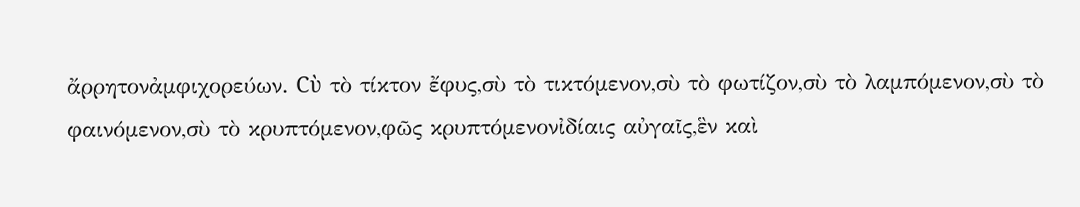ἄρρητονἀμφιχορεύων. Ϲὺ τὸ τίκτον ἔφυς,σὺ τὸ τικτόμενον,σὺ τὸ φωτίζον,σὺ τὸ λαμπόμενον,σὺ τὸ φαινόμενον,σὺ τὸ κρυπτόμενον,φῶς κρυπτόμενονἰδίαις αὐγαῖς,ἓν καὶ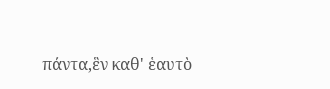πάντα,ἓν καθ' ἑαυτὸ